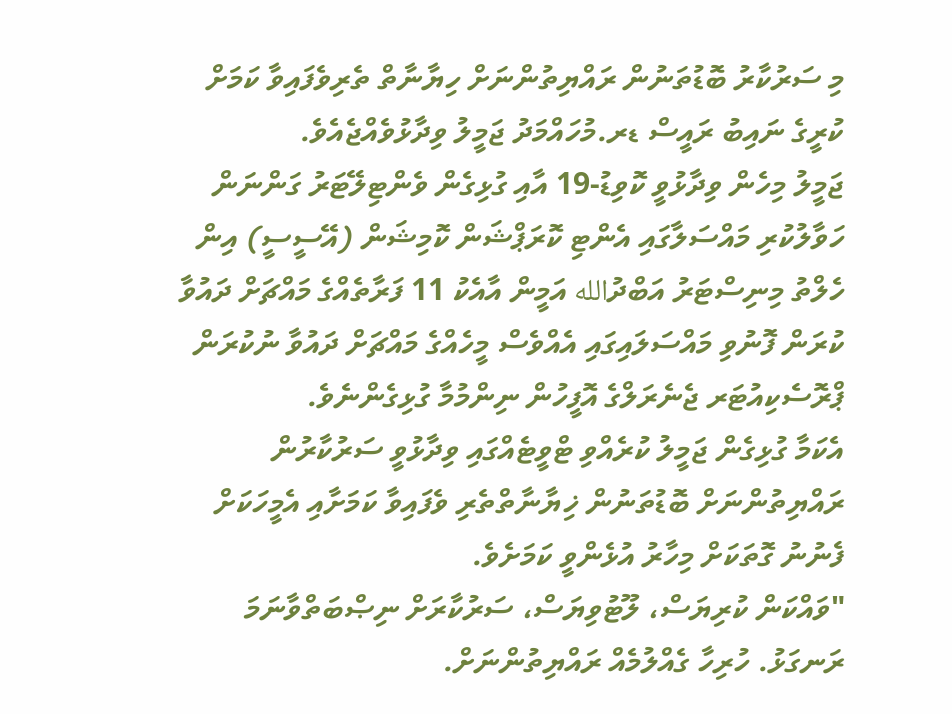މި ސަރުކާރު ބޮޑުތަނުން ރައްޔިތުންނަށް ހިޔާނާތް ތެރިވެފައިވާ ކަމަށް ކުރީގެ ނައިބު ރައީސް ޑރ.މުހައްމަދު ޖަމީލު ވިދާޅުވެއްޖެއެވެ.
ޖަމީލު މިހެން ވިދާޅުވީ ކޮވިޑު-19 އާއި ގުޅިގެން ވެންޓިލޭޓަރު ގަންނަން ހަވާލުކުރި މައްސަލާގައި އެންޓި ކޮރަޕްޝަން ކޮމިޝަން (އޭސީސީ) އިން ހެލްތު މިނިސްޓަރު އަބްދުالله އަމީން އާއެކު 11 ފަރާތެއްގެ މައްޗަށް ދައުވާ ކުރަން ފޮނުވި މައްސަލައިގައި އެއްވެސް މީހެއްގެ މައްޗަށް ދައުވާ ނުކުރަން ޕްރޮސެކިއުޓަރ ޖެނެރަލްގެ އޮފީހުން ނިންމުމާ ގުޅިގެންނެވެ.
އެކަމާ ގުޅިގެން ޖަމީލު ކުރެއްވި ޓްވީޓެއްގައި ވިދާޅުވީ ސަރުކާރުން ރައްޔިތުންނަށް ބޮޑުތަނުން ޚިޔާނާތްތެރި ވެފައިވާ ކަމަށާއި އެމީހަކަށް ފެނުނު ގޮތަކަށް މިހާރު އުޅެންވީ ކަމަށެވެ.
"ވައްކަން ކުރިޔަސް، ލޫޓުވިޔަސް، ސަރުކާރަށް ނިޞްބަތްވާނަމަ ރަނގަޅު. ހުރިހާ ގެއްލުމެއް ރައްޔިތުންނަށް.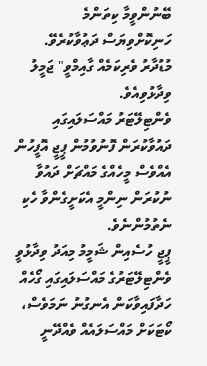ބޭނުންވީމާ ކިތަންމެ ހަނިކޮށްވިޔަސް ދަޢުވާކުރެވޭ. މުޑުދާރު ވެރިކަމެއް ގާއިމްވީ" ޖަމީލު ވިދާޅުވިއެވެ.
ވެންޓިލޭޓަރު މައްސަލައިގައި ދައުވާކުރަން ފޮނުވުމުން ޕީޖީ އޮފީހުން އެއްވެސް މީހެއްގެ މައްޗަށް ދައުވާ ނުކުރަން ނިންމީ އެކަށީގެންވާ ހެކި ނެތުމުންނެވެ.
ޕީޖީ ހުސެއިން ޝަމީމު މިއަދު ވިދާޅުވީ ވެންޓިލޭޓަރުގެ މައްސަލައިގައި ގޯހެއް ހަދާފައިވާކަން އެނގުނު ނަމަވެސް، ކޯޓަކަށް މައްސަލައެއް ވެއްދޭނީ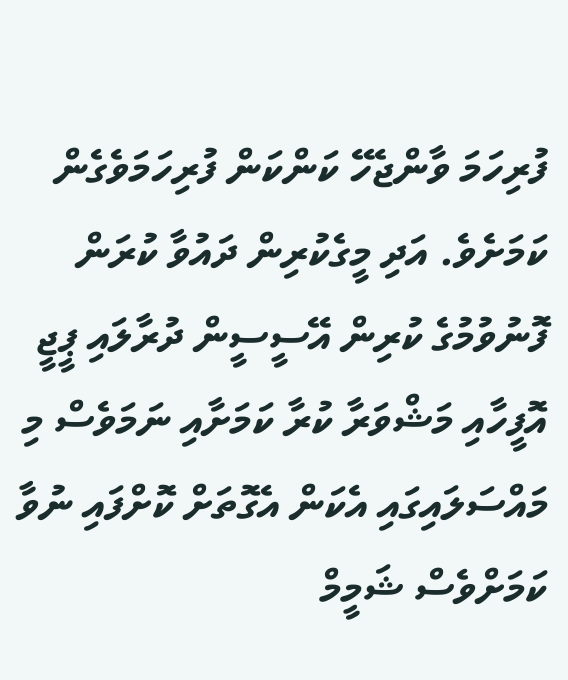ފުރިހަމަ ވާންޖެހޭ ކަންކަން ފުރިހަމަވެގެން ކަމަށެވެ. އަދި މީގެކުރިން ދައުވާ ކުރަން ފޮނުވުމުގެ ކުރިން އޭސީސީން ދުރާލައި ޕީޖީ އޮފީހާއި މަޝްވަރާ ކުރާ ކަމަށާއި ނަމަވެސް މި މައްސަލައިގައި އެކަން އެގޮތަށް ކޮށްފައި ނުވާ ކަމަށްވެސް ޝަމީމް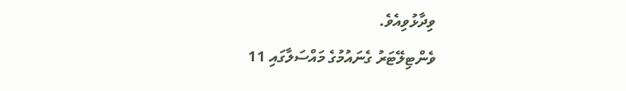ވިދާޅުވިއެވެ.
ވެންޓިލޭޓަރު ގެނައުމުގެ މައްސަލާގައި 11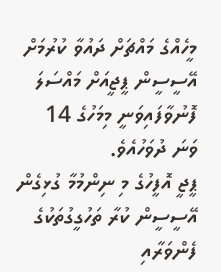މީހެއްގެ މައްޗަށް ދައުވާ ކުރުމަށް އޭސީސީން ޕީޖީއަށް މައްސަލަ ފޮނުވާފައިވަނީ މިމަހުގެ 14 ވަނަ ދުވަހުއެވެ.
ޕީޖީ އޮފީހުގެ މި ނިންމުމާ ގުޅިގެން އޭސީސީން ކުރާ ތަހުގީގުތަކުގެ ފެންވަރާއި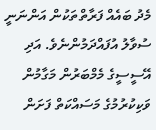މެދު ބައެއް ފަރާތްތަކުން އަންނަނީ ސުވާލު އުފައްދަމުންނެވެ. އަދި އޭސީސީގެ މެމްބަރުން މަގާމުން ވަކިކުރުމުގެ މަސައްކަތް ފަށަން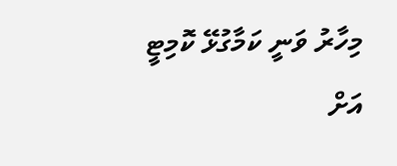މިހާރު ވަނީ ކަމާގުޅޭ ކޮމިޓީ އަށް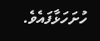ހުށަހަޅާފައެވެ.